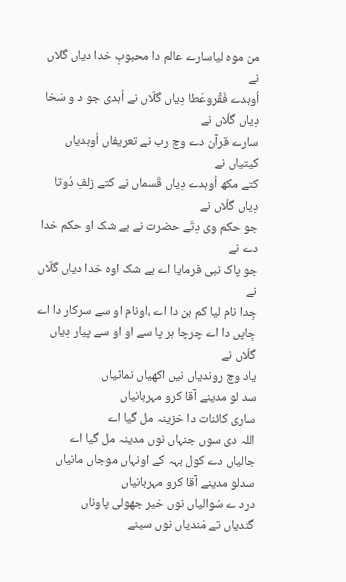من موہ لیاسارے عالم دا محبوبِ خدا دیاں گلاں نے
اُوہدے فَقۡروعَطا دِیاں گلّاں نے اُہدی جو د و سَخا دِیاں گلّاں نے
سارے قرآن دے وچ رب نے تعریفاں اُوہدیاں کیتیاں نے
کتے مکھ اُوہدے دِیاں قَسماں نے کتے زلفِ دُوتا دِیاں گلّاں نے
جو حکم وی دِتّے حضرت نے بے شک او حکم خدا دے نے
جو پاک نبی فرمایا اے بے شک اوہ خدا دیاں گلّاں نے
جِدا نام لیا کم بن دا اے ،اونام او سے سرکار دا اے
جِاپں دا اے چرچا ہر پا سے او او سے پیار دِیاں گلّاں نے
یاد وچ روندیاں نیں اکھیاں نماٹیاں
سد لو مدینے آقا کرو مہربانیاں
ساری کائنات دا خزینہ مل گیا اے
اللہ دی سوں جنہاں نوں مدینہ مل گیا اے
جالیاں دے کول بہہ کے اونہاں موجاں مانیاں
سدلو مدینے آقا کرو مہربانیاں
درد ے سُوالیاں نوں خیر جھولی پاوناں
گندیاں تے مَندیاں نوں سینے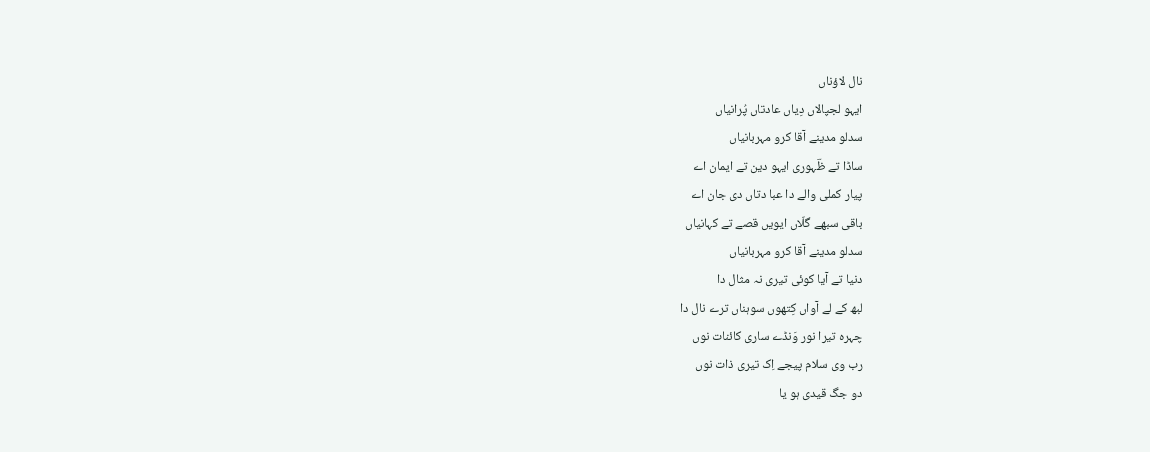نال لاؤناں
ایہو لجپالاں دِیاں عادتاں پُرانیاں
سدلو مدینے آقا کرو مہربانیاں
ساڈا تے ظؔہوری ایہو دین تے ایمان اے
پیار کملی والے دا عبا دتاں دی جان اے
باقی سبھے گلّاں ایویں قصے تے کہانیاں
سدلو مدینے آقا کرو مہربانیاں
دنیا تے آیا کوئی تیری نہ مثال دا
لبھ کے لے آواں کِتھوں سوہناں ترے نال دا
چہرہ تیرا نور وَنڈے ساری کائنات نوں
رب وی سلام پیجے اِک تیری ذات نوں
دو جگ قیدی ہو یا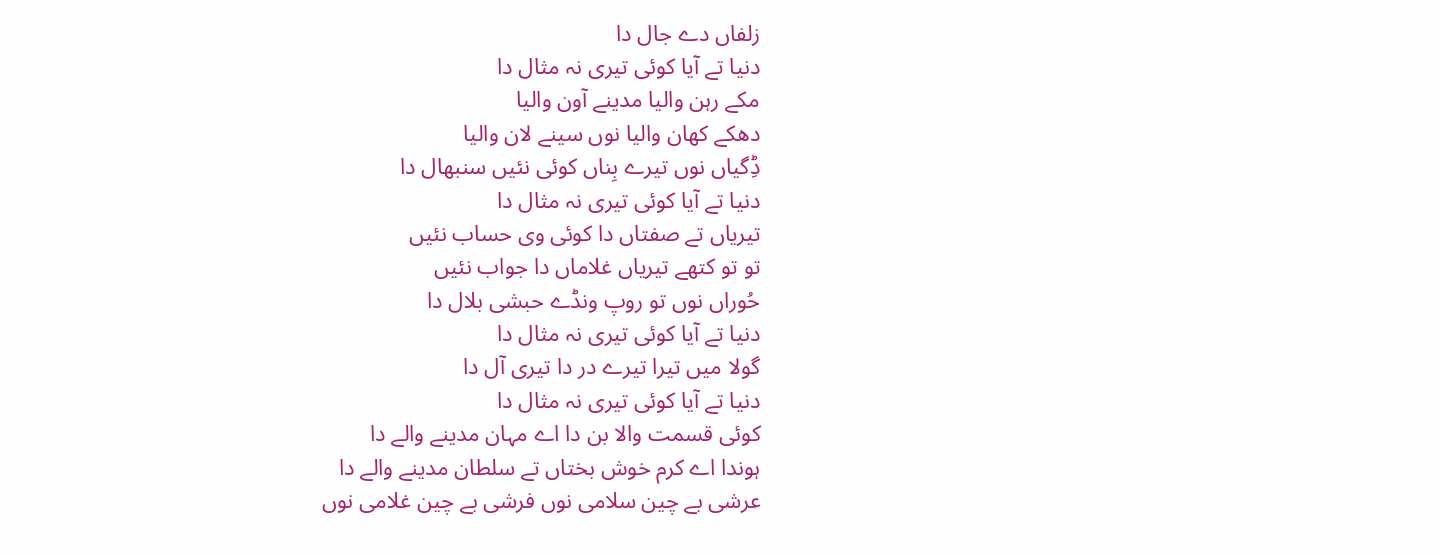زلفاں دے جال دا
دنیا تے آیا کوئی تیری نہ مثال دا
مکے رہن والیا مدینے آون والیا
دھکے کھان والیا نوں سینے لان والیا
ڈِگیاں نوں تیرے بِناں کوئی نئیں سنبھال دا
دنیا تے آیا کوئی تیری نہ مثال دا
تیریاں تے صفتاں دا کوئی وی حساب نئیں
تو تو کتھے تیریاں غلاماں دا جواب نئیں
حُوراں نوں تو روپ ونڈے حبشی بلال دا
دنیا تے آیا کوئی تیری نہ مثال دا
گولا میں تیرا تیرے در دا تیری آل دا
دنیا تے آیا کوئی تیری نہ مثال دا
کوئی قسمت والا بن دا اے مہان مدینے والے دا
ہوندا اے کرم خوش بختاں تے سلطان مدینے والے دا
عرشی بے چین سلامی نوں فرشی بے چین غلامی نوں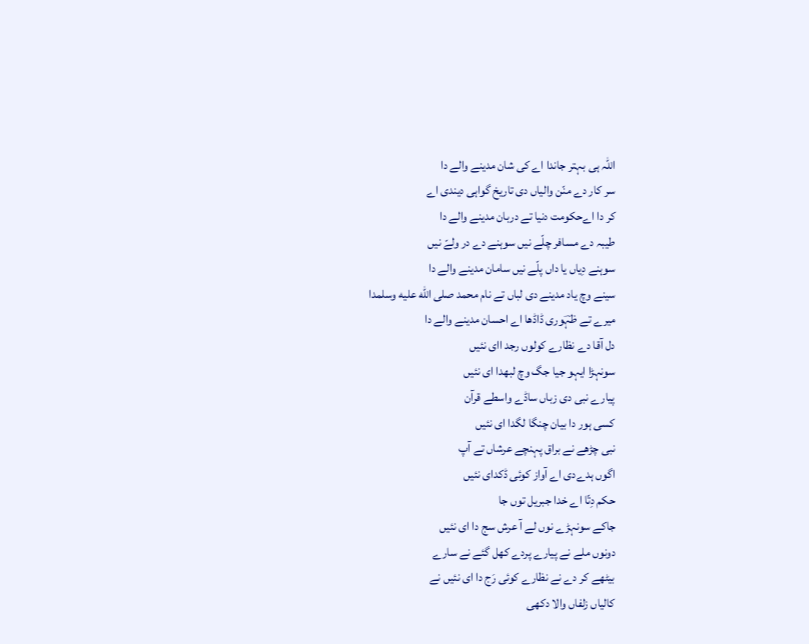اللہ ہی بہتر جاندا اے کی شان مدینے والے دا
سر کار دے منّن والیاں دی تاریخ گواہی دیندی اے
کر دا اےحکومت دنیا تے دربان مدینے والے دا
طیبہ دے مسافر چلّے نیں سوہنے دے در ولےّ نیں
سوہنے دِیاں یا داں پلّے نیں سامان مدینے والے دا
سینے وچ یاد مدینے دی لباں تے نام محمد صلى الله عليه وسلمدا
میرے تے ظہؔوری ڈاڈھا اے احسان مدینے والے دا
دل آقا دے نظارے کولوں رجد اای نئیں
سونہڑا ایہو جیا جگ وچ لبھدا ای نئیں
پیارے نبی دی زباں ساڈے واسطے قرآن
کسی ہور دا بیان چنگا لگدا ای نئیں
نبی چڑھے نے براق پہنچے عرشاں تے آپ
اگوں ہدےدی اے آواز کوئی ڈکدای نئیں
حکم دِتّا اے خدا جبریل توں جا
جاکے سونہڑے نوں لے آ عرش سج دا ای نئیں
دونوں ملے نے پیارے پردے کھل گئے نے سارے
بیٹھے کر دے نے نظارے کوئی رَج دا ای نئیں نے
کالیاں زلفاں والا دکھی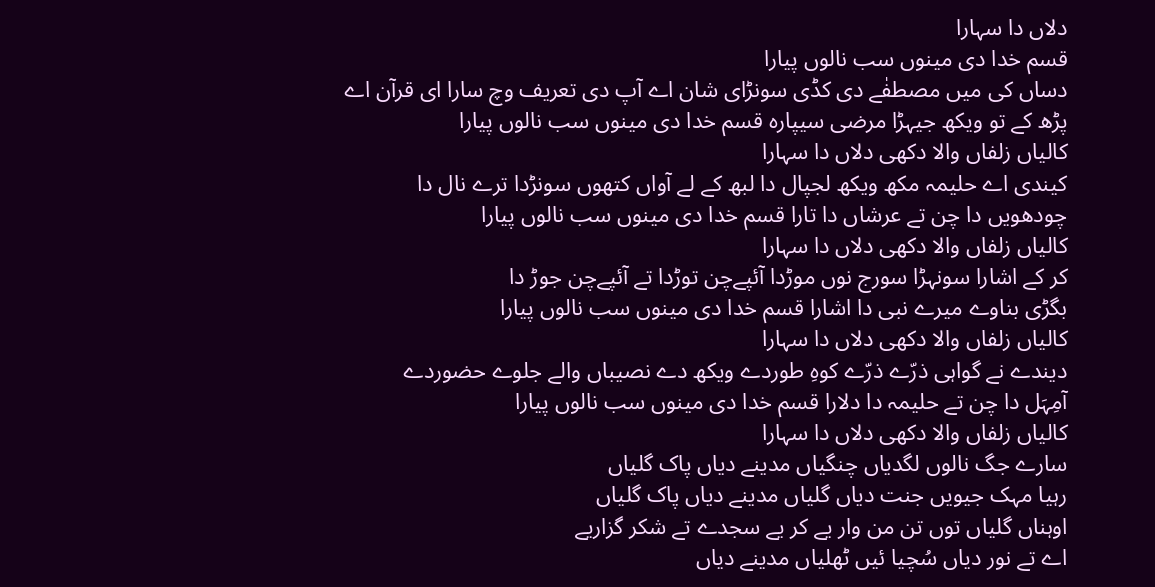دلاں دا سہارا
قسم خدا دی مینوں سب نالوں پیارا
دساں کی میں مصطفٰے دی کڈی سونڑای شان اے آپ دی تعریف وچ سارا ای قرآن اے
پڑھ کے تو ویکھ جیہڑا مرضی سیپارہ قسم خدا دی مینوں سب نالوں پیارا
کالیاں زلفاں والا دکھی دلاں دا سہارا
کیندی اے حلیمہ مکھ ویکھ لجپال دا لبھ کے لے آواں کتھوں سونڑدا ترے نال دا
چودھویں دا چن تے عرشاں دا تارا قسم خدا دی مینوں سب نالوں پیارا
کالیاں زلفاں والا دکھی دلاں دا سہارا
کر کے اشارا سونہڑا سورج نوں موڑدا آئپےچن توڑدا تے آئپےچن جوڑ دا
بگڑی بناوے میرے نبی دا اشارا قسم خدا دی مینوں سب نالوں پیارا
کالیاں زلفاں والا دکھی دلاں دا سہارا
دیندے نے گواہی ذرّے ذرّے کوہِ طوردے ویکھ دے نصیباں والے جلوے حضوردے
آمِہَل دا چن تے حلیمہ دا دلارا قسم خدا دی مینوں سب نالوں پیارا
کالیاں زلفاں والا دکھی دلاں دا سہارا
سارے جگ نالوں لگدیاں چنگیاں مدینے دیاں پاک گلیاں
رہیا مہک جیویں جنت دیاں گلیاں مدینے دیاں پاک گلیاں
اوہناں گلیاں توں تن من وار یے کر یے سجدے تے شکر گزاریے
اے تے نور دیاں سُچیا ئیں ٹھلیاں مدینے دیاں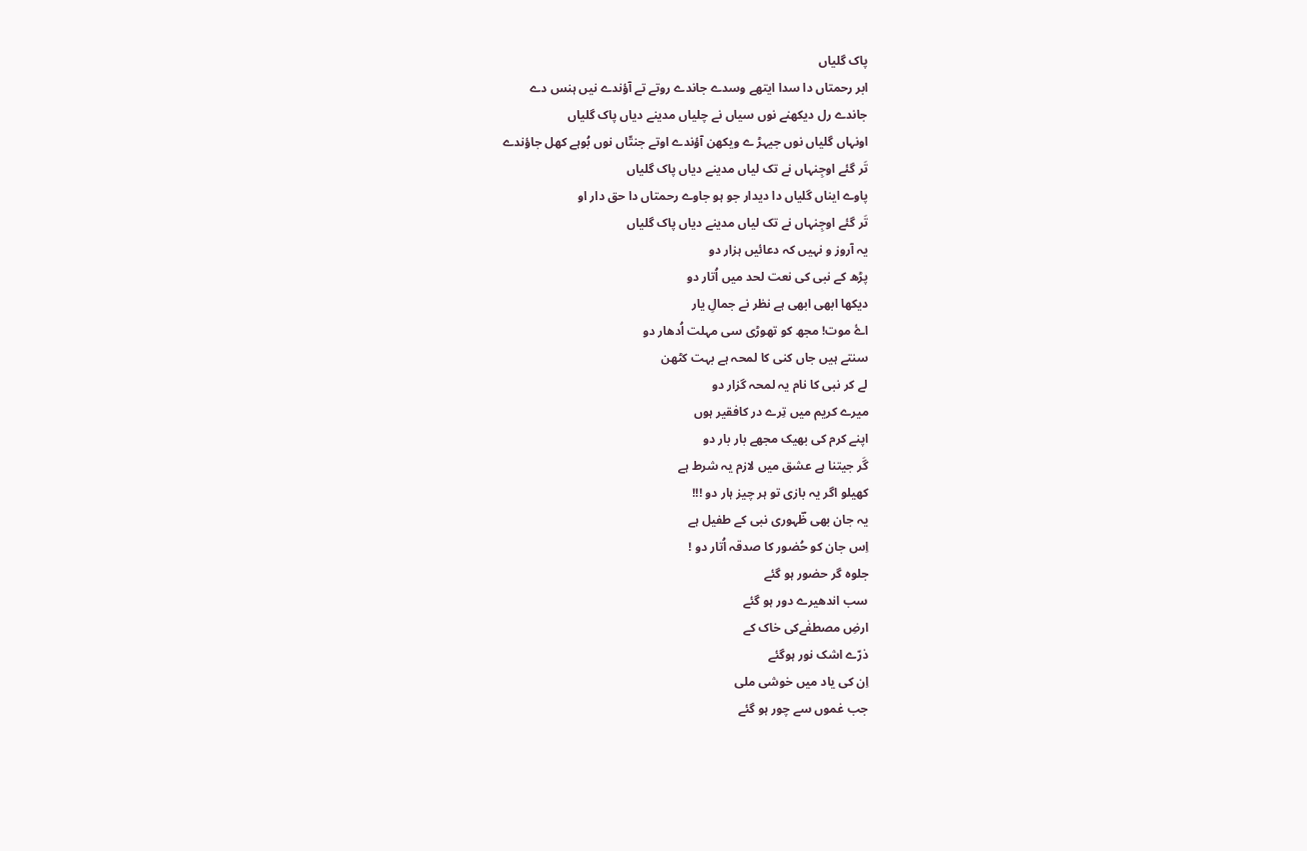پاک گلیاں
ابر رحمتاں دا سدا ایتھے وسدے جاندے روتے تے آؤندے نیں ہنس دے
جاندے رل دیکھنے نوں سیاں نے چلیاں مدینے دیاں پاک گلیاں
اونہاں گلیاں نوں جیہڑ ے ویکھن آؤندے اوتے جنتّاں نوں بُوہے کھل جاؤندے
تَر گئے اوجِنہاں نے تک لیاں مدینے دیاں پاک گلیاں
پاوے ایناں گلیاں دا دیدار جو ہو جاوے رحمتاں دا حق دار او
تَر گئے اوجِنہاں نے تک لیاں مدینے دیاں پاک گلیاں
یہ آروز و نہیں کہ دعائیں ہزار دو
پڑھ کے نبی کی نعت لحد میں اُتار دو
دیکھا ابھی ابھی ہے نظر نے جمالِ یار
اۓ موت! مجھ کو تھوڑی سی مہلت اُدھار دو
سنتے ہیں جاں کنی کا لمحہ ہے بہت کٹھن
لے کر نبی کا نام یہ لمحہ گزار دو
میرے کریم میں تِرے در کافقیر ہوں
اپنے کرم کی بھیک مجھے بار بار دو
گَر جیتنا ہے عشق میں لازم یہ شرط ہے
کھیلو اگر یہ بازی تو ہر چیز ہار دو !!!
یہ جان بھی ظؔہوری نبی کے طفیل ہے
اِس جان کو حُضور کا صدقہ اُتار دو !
جلوہ گر حضور ہو گئے
سب اندھیرے دور ہو گئے
ارضِ مصطفٰےکی خاک کے
ذرّے اشک نور ہوگئے
اِن کی یاد میں خوشی ملی
جب غموں سے چور ہو گئے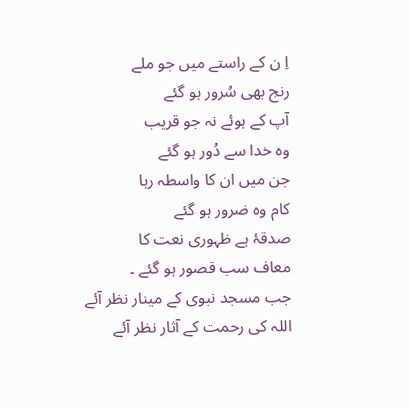اِ ن کے راستے میں جو ملے
رنج بھی سُرور ہو گئے
آپ کے ہوئے نہ جو قریب
وہ خدا سے دُور ہو گئے
جن میں ان کا واسطہ رہا
کام وہ ضرور ہو گئے
صدقۂ ہے ظہوری نعت کا
معاف سب قصور ہو گئے ۔
جب مسجد نبوی کے مینار نظر آئے
اللہ کی رحمت کے آثار نظر آئے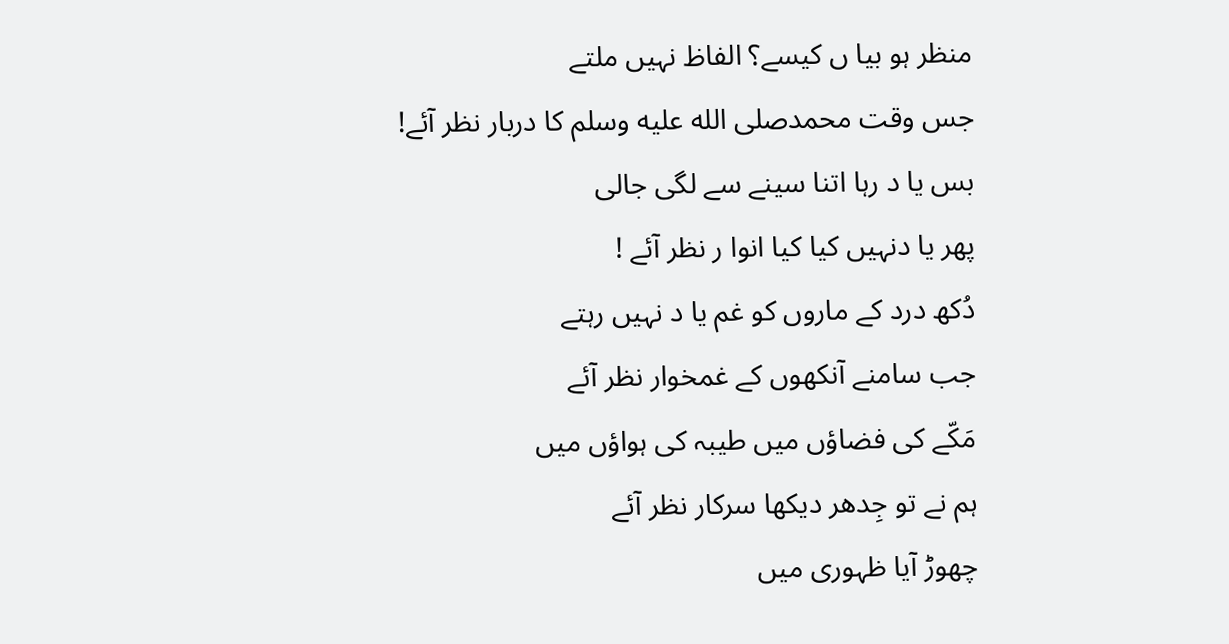منظر ہو بیا ں کیسے؟ الفاظ نہیں ملتے
جس وقت محمدصلى الله عليه وسلم کا دربار نظر آئے!
بس یا د رہا اتنا سینے سے لگی جالی
پھر یا دنہیں کیا کیا انوا ر نظر آئے !
دُکھ درد کے ماروں کو غم یا د نہیں رہتے
جب سامنے آنکھوں کے غمخوار نظر آئے
مَکّے کی فضاؤں میں طیبہ کی ہواؤں میں
ہم نے تو جِدھر دیکھا سرکار نظر آئے
چھوڑ آیا ظہوری میں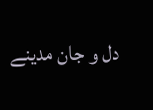دل و جان مدینے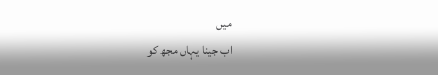میں
اب جینا یہاں مجھ کو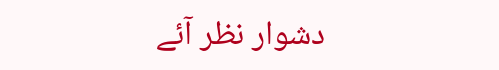دشوار نظر آئے